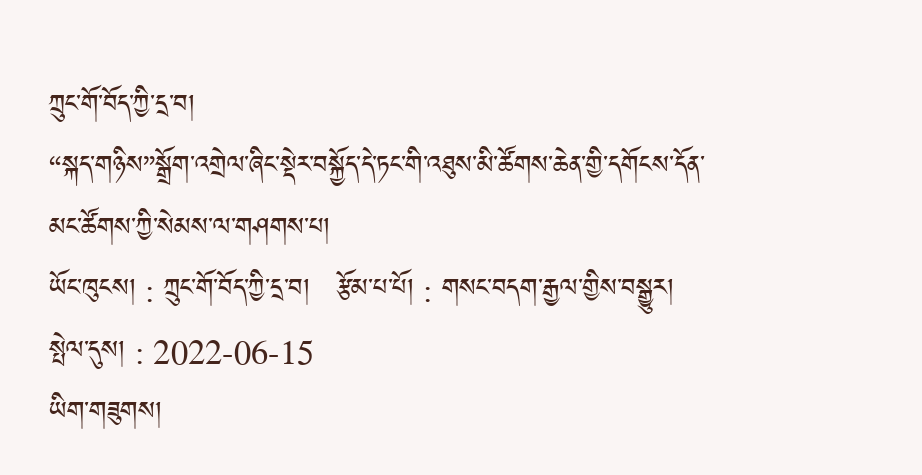ཀྲུང་གོ་བོད་ཀྱི་དྲ་བ།
“སྐད་གཉིས”སྒྲོག་འགྲེལ་ཞིང་སྡེར་བསྐྱོད་དེ་ཏང་གི་འཐུས་མི་ཚོགས་ཆེན་གྱི་དགོངས་དོན་མང་ཚོགས་ཀྱི་སེམས་ལ་གཤགས་པ།
ཡོང་ཁུངས། : ཀྲུང་གོ་བོད་ཀྱི་དྲ་བ།   རྩོམ་པ་པོ། : གསང་བདག་རྒྱལ་གྱིས་བསྒྱུར།   སྤེལ་དུས། : 2022-06-15
ཡིག་གཟུགས།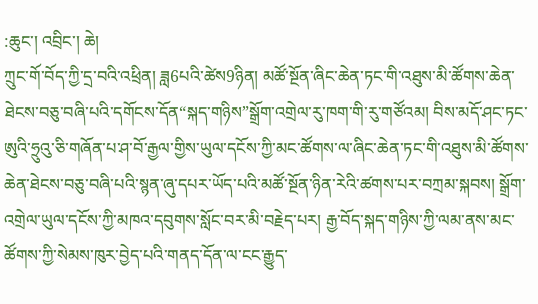:ཆུང་། འབྲིང་། ཆེ།
ཀྲུང་གོ་བོད་ཀྱི་དྲ་བའི་འཕྲིན། ཟླ6པའི་ཚེས9ཉིན། མཚོ་སྔོན་ཞིང་ཆེན་ཏང་གི་འཐུས་མི་ཚོགས་ཆེན་ཐེངས་བཅུ་བཞི་པའི་དགོངས་དོན“སྐད་གཉིས”སྒྲོག་འགྲེལ་རུ་ཁག་གི་རུ་གཙོའམ། བིས་མདོ་ཤང་ཏང་ཨུའི་ཧྲུའུ་ཅི་གཞོན་པ་ཤ་བོ་རྒྱལ་གྱིས་ཡུལ་དངོས་ཀྱི་མང་ཚོགས་ལ་ཞིང་ཆེན་ཏང་གི་འཐུས་མི་ཚོགས་ཆེན་ཐེངས་བཅུ་བཞི་པའི་སྙན་ཞུ་དཔར་ཡོད་པའི་མཚོ་སྔོན་ཉིན་རེའི་ཚགས་པར་བཀྲམ་སྐབས། སྒྲོག་འགྲེལ་ཡུལ་དངོས་ཀྱི་མཁའ་དབུགས་སློང་བར་མི་བརྗེད་པར། རྒྱ་བོད་སྐད་གཉིས་ཀྱི་ལམ་ནས་མང་ཚོགས་ཀྱི་སེམས་ཁུར་བྱེད་པའི་གནད་དོན་ལ་ངང་རྒྱུད་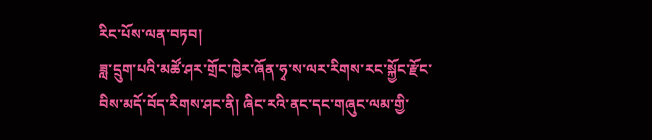རིང་པོས་ལན་བཏབ།
ཟླ་དྲུག་པའི་མཚོ་ཤར་གྲོང་ཁྱེར་ཞོན་ཧྭ་ས་ལར་རིགས་རང་སྐྱོང་རྫོང་བིས་མདོ་བོད་རིགས་ཤང་ནི། ཞིང་རའི་ནང་དང་གཞུང་ལམ་གྱི་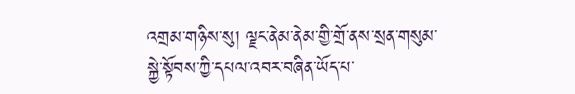འགྲམ་གཉིས་སུ། ལྗང་ནེམ་ནེམ་གྱི་གྲོ་ནས་སྲན་གསུམ་སྐྱེ་སྟོབས་ཀྱི་དཔལ་འབར་བཞིན་ཡོད་པ་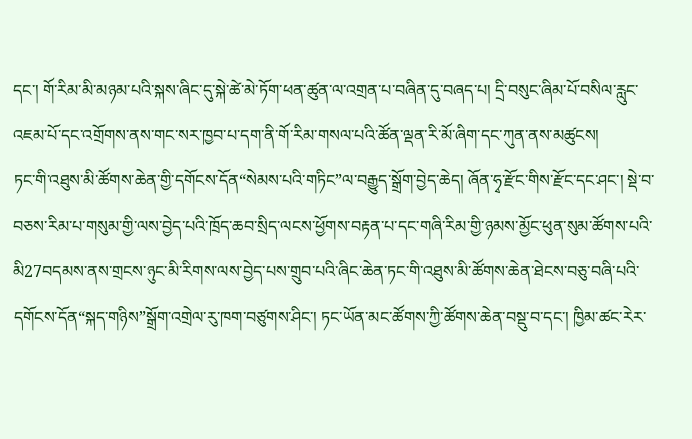དང་། གོ་རིམ་མི་མཉམ་པའི་སྐས་ཞིང་དུ་སྐེ་ཚེ་མེ་ཏོག་ཕན་ཚུན་ལ་འགྲན་པ་བཞིན་དུ་བཞད་པ། དྲི་བསུང་ཞིམ་པོ་བསིལ་རླུང་འཇམ་པོ་དང་འགྲོགས་ནས་གང་སར་ཁྱབ་པ་དག་ནི་གོ་རིམ་གསལ་པའི་ཚོན་ལྡན་རི་མོ་ཞིག་དང་ཀུན་ནས་མཚུངས།
ཏང་གི་འཐུས་མི་ཚོགས་ཆེན་གྱི་དགོངས་དོན“སེམས་པའི་གཏིང”ལ་བརྒྱུད་སྒྲོག་བྱེད་ཆེད། ཞོན་ཧྭ་རྫོང་གིས་རྫོང་དང་ཤང་། སྡེ་བ་བཅས་རིམ་པ་གསུམ་གྱི་ལས་བྱེད་པའི་ཁྲོད་ཆབ་སྲིད་ལངས་ཕྱོགས་བརྟན་པ་དང་གཞི་རིམ་གྱི་ཉམས་མྱོང་ཕུན་སུམ་ཚོགས་པའི་མི27བདམས་ནས་གྲངས་ཉུང་མི་རིགས་ལས་བྱེད་པས་གྲུབ་པའི་ཞིང་ཆེན་ཏང་གི་འཐུས་མི་ཚོགས་ཆེན་ཐེངས་བཅུ་བཞི་པའི་དགོངས་དོན“སྐད་གཉིས”སྒྲོག་འགྲེལ་རུ་ཁག་བཙུགས་ཤིང་། ཏང་ཡོན་མང་ཚོགས་ཀྱི་ཚོགས་ཆེན་བསྡུ་བ་དང་། ཁྱིམ་ཚང་རེར་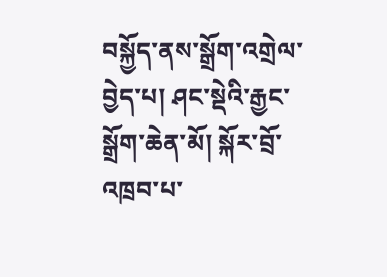བསྐྱོད་ནས་སྒྲོག་འགྲེལ་བྱེད་པ། ཤང་སྡེའི་རྒྱང་སྒྲོག་ཆེན་མོ། སྐོར་བྲོ་འཁྲབ་པ་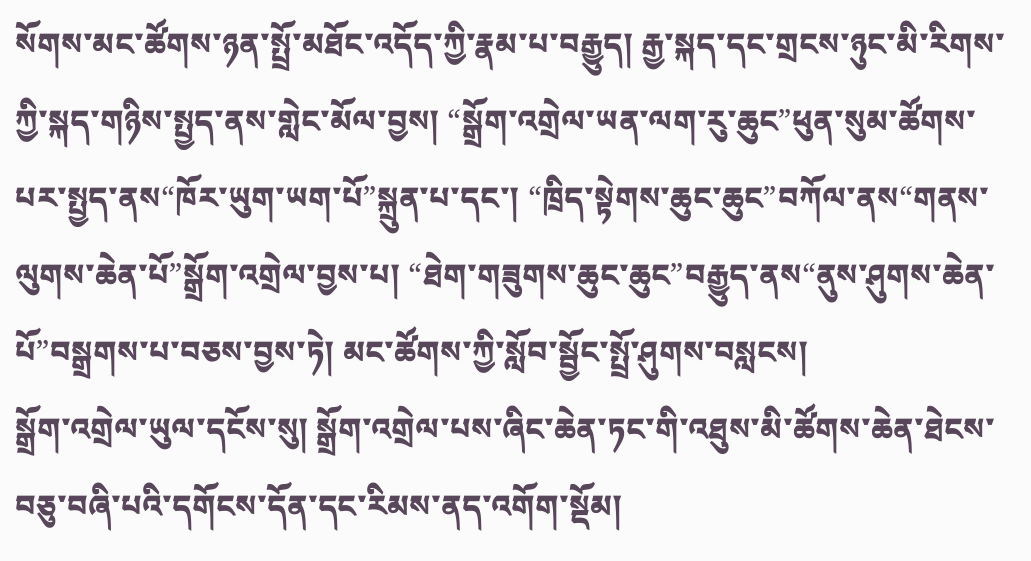སོགས་མང་ཚོགས་ཉན་སྤྲོ་མཐོང་འདོད་ཀྱི་རྣམ་པ་བརྒྱུད། རྒྱ་སྐད་དང་གྲངས་ཉུང་མི་རིགས་ཀྱི་སྐད་གཉིས་སྤྱད་ནས་གླེང་མོལ་བྱས། “སྒྲོག་འགྲེལ་ཡན་ལག་རུ་ཆུང”ཕུན་སུམ་ཚོགས་པར་སྤྱད་ནས“ཁོར་ཡུག་ཡག་པོ”སྐྲུན་པ་དང་། “ཁྲིད་སྟེགས་ཆུང་ཆུང”བཀོལ་ནས“གནས་ལུགས་ཆེན་པོ”སྒྲོག་འགྲེལ་བྱས་པ། “ཐེག་གཟུགས་ཆུང་ཆུང”བརྒྱུད་ནས“ནུས་ཤུགས་ཆེན་པོ”བསྒྲགས་པ་བཅས་བྱས་ཏེ། མང་ཚོགས་ཀྱི་སློབ་སྦྱོང་སྤྲོ་ཤུགས་བསླངས།
སྒྲོག་འགྲེལ་ཡུལ་དངོས་སུ། སྒྲོག་འགྲེལ་པས་ཞིང་ཆེན་ཏང་གི་འཐུས་མི་ཚོགས་ཆེན་ཐེངས་བཅུ་བཞི་པའི་དགོངས་དོན་དང་རིམས་ནད་འགོག་སྡོམ།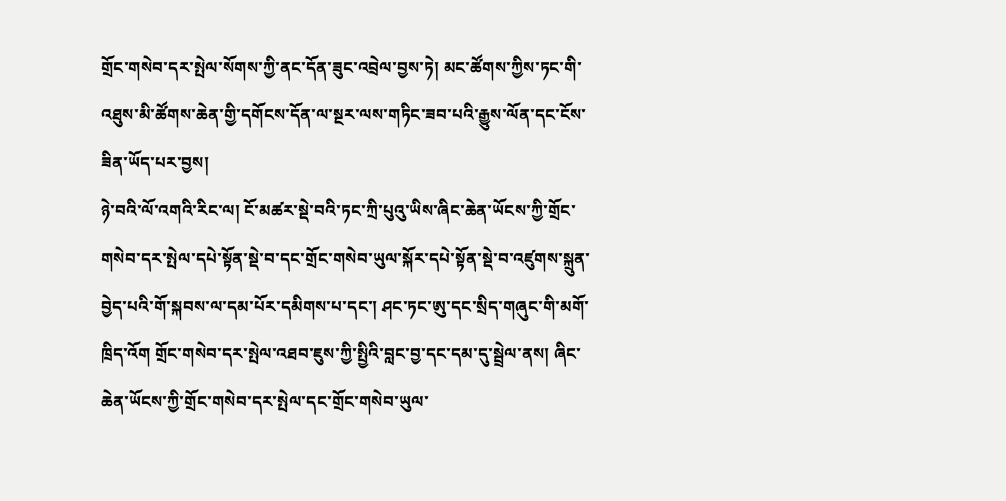གྲོང་གསེབ་དར་སྤེལ་སོགས་ཀྱི་ནང་དོན་ཟུང་འབྲེལ་བྱས་ཏེ། མང་ཚོགས་ཀྱིས་ཏང་གི་འཐུས་མི་ཚོགས་ཆེན་གྱི་དགོངས་དོན་ལ་སྔར་ལས་གཏིང་ཟབ་པའི་རྒྱུས་ལོན་དང་ངོས་ཟིན་ཡོད་པར་བྱས།
ཉེ་བའི་ལོ་འགའི་རིང་ལ། ངོ་མཚར་སྡེ་བའི་ཏང་ཀྲི་པུའུ་ཡིས་ཞིང་ཆེན་ཡོངས་ཀྱི་གྲོང་གསེབ་དར་སྤེལ་དཔེ་སྟོན་སྡེ་བ་དང་གྲོང་གསེབ་ཡུལ་སྐོར་དཔེ་སྟོན་སྡེ་བ་འཛུགས་སྐྲུན་བྱེད་པའི་གོ་སྐབས་ལ་དམ་པོར་དམིགས་པ་དང་། ཤང་ཏང་ཨུ་དང་སྲིད་གཞུང་གི་མགོ་ཁྲིད་འོག གྲོང་གསེབ་དར་སྤེལ་འཐབ་ཇུས་ཀྱི་སྤྱིའི་བླང་བྱ་དང་དམ་དུ་སྦྲེལ་ནས། ཞིང་ཆེན་ཡོངས་ཀྱི་གྲོང་གསེབ་དར་སྤེལ་དང་གྲོང་གསེབ་ཡུལ་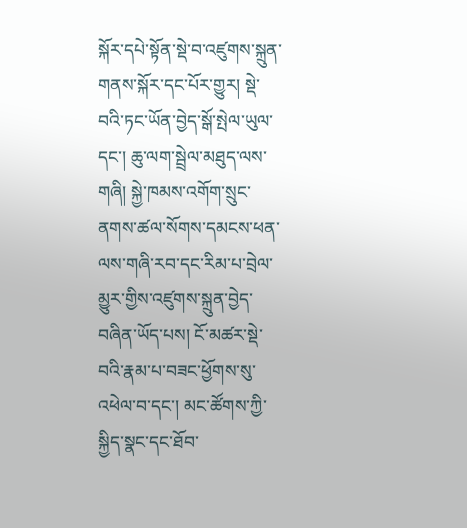སྐོར་དཔེ་སྟོན་སྡེ་བ་འཛུགས་སྐྲུན་གནས་སྐོར་དང་པོར་གྱུར། སྡེ་བའི་ཏང་ཡོན་བྱེད་སྒོ་སྤེལ་ཡུལ་དང་། ཆུ་ལག་སྦྲེལ་མཐུད་ལས་གཞི། སྐྱེ་ཁམས་འགོག་སྲུང་ནགས་ཚལ་སོགས་དམངས་ཕན་ལས་གཞི་རབ་དང་རིམ་པ་བྲེལ་མྱུར་གྱིས་འཛུགས་སྐྲུན་བྱེད་བཞིན་ཡོད་པས། ངོ་མཚར་སྡེ་བའི་རྣམ་པ་བཟང་ཕྱོགས་སུ་འཕེལ་བ་དང་། མང་ཚོགས་ཀྱི་སྐྱིད་སྣང་དང་ཐོབ་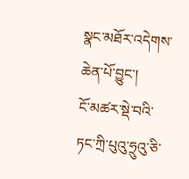སྣང་མཐོར་འདེགས་ཆེན་པོ་བྱུང་།
ངོ་མཚར་སྡེ་བའི་ཏང་ཀྲི་པུའུ་ཧྲུའུ་ཅི་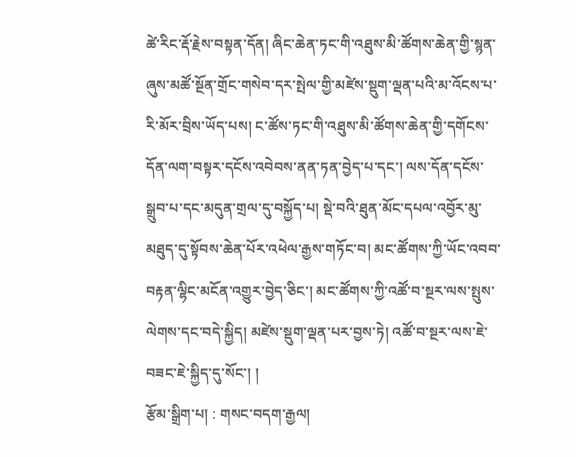ཚེ་རིང་རྡོ་རྗེས་བསྟན་དོན། ཞིང་ཆེན་ཏང་གི་འཐུས་མི་ཚོགས་ཆེན་གྱི་སྙན་ཞུས་མཚོ་སྔོན་གྲོང་གསེབ་དར་སྤེལ་གྱི་མཛེས་སྡུག་ལྡན་པའི་མ་འོངས་པ་རི་མོར་བྲིས་ཡོད་པས། ང་ཚོས་ཏང་གི་འཐུས་མི་ཚོགས་ཆེན་གྱི་དགོངས་དོན་ལག་བསྟར་དངོས་འབེབས་ནན་ཏན་བྱེད་པ་དང་། ལས་དོན་དངོས་སྒྲུབ་པ་དང་མདུན་གྲལ་དུ་བསྐྱོད་པ། སྡེ་བའི་ཐུན་མོང་དཔལ་འབྱོར་མུ་མཐུད་དུ་སྟོབས་ཆེན་པོར་འཕེལ་རྒྱས་གཏོང་བ། མང་ཚོགས་ཀྱི་ཡོང་འབབ་བརྟན་ལྷིང་མངོན་འགྱུར་བྱེད་ཅིང་། མང་ཚོགས་ཀྱི་འཚོ་བ་སྔར་ལས་སྤུས་ལེགས་དང་བདེ་སྐྱིད། མཛེས་སྡུག་ལྡན་པར་བྱས་ཏེ། འཚོ་བ་སྔར་ལས་ཇེ་བཟང་ཇེ་སྐྱིད་དུ་སོང་། །
རྩོམ་སྒྲིག་པ། : གསང་བདག་རྒྱལ།